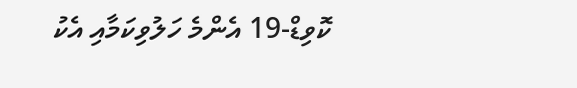ކޮވިޑް-19 އެންމެ ހަލުވިކަމާއި އެކު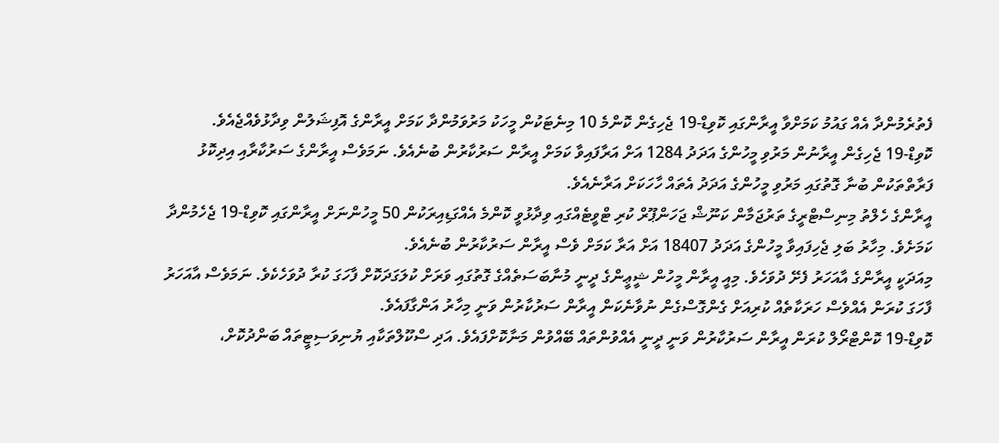ފެތުރެމުންދާ އެއް ގައުމު ކަމަށްވާ އީރާންގައި ކޮވިޑް-19 ޖެހިގެން ކޮންމެ 10 މިނެޓަކުން މީހަކު މަރުވަމުންދާ ކަމަށް އީރާންގެ އޮފިޝަލުން ވިދާޅުވެއްޖެއެވެ.
ކޮވިޑް-19 ޖެހިގެން އީރާނުން މަރުވި މީހުންގެ އަދަދު 1284 އަށް އަރާފައިވާ ކަމަށް އީރާން ސަރުކާރުން ބުނެއެވެ. ނަމަވެސް އީރާންގެ ސަރުކާރާއި އިދިކޮޅު ފަރާތްތަކުން ބުނާ ގޮތުގައި މަރުވި މީހުންގެ އަދަދު އެތައް ހާހަކަށް އަރާނެއެވެ.
އީރާންގެ ހެލްތު މިނިސްޓްރީގެ ތަރުޖަމާން ކަނޫޝް ޖަހަންޕޫރް ކުރި ޓްވީޓެއްގައި ވިދާޅުވީ ކޮންމެ އެއްގަޑިއިރަކުން 50 މީހުންނަށް އީރާންގައި ކޮވިޑް-19 ޖެހެމުންދާ ކަމަށެވެ. މިހާރު ބަލި ޖެހިފައިވާ މީހުންގެ އަދަދު 18407 އަށް އަރާ ކަމަށް ވެސް އީރާން ސަރުކާރުން ބުނެއެވެ.
މިއަދަކީ އީރާންގެ އާއަހަރު ފެށޭ ދުވަހެވެ. މިއީ އީރާން މީހުން ޝީޢީންގެ ދީނީ މުނާބަސަތެއްގެ ގޮތުގައި ވަރަށް ކުލަގަދަކޮށް ފާހަގަ ކުރާ ދުވަހެކެވެ. ނަމަވެސް އާއަހަރު ފާހަގަ ކުރަން އެއްވެސް ހަރަކާތެއް ކުރިއަށް ގެންގޮސްގެން ނުވާނެކަން އީރާން ސަރުކާރުން ވަނީ މިހާރު އަންގާފައެވެ.
ކޮވިޑް-19 ކޮންޓްރޯލް ކުރަން އީރާން ސަރުކާރުން ވަނީ ދީނީ އެއްވުންތައް ބޭއްވުން މަނާކޮށްފައެވެ. އަދި ސްކޫލްތަކާއި ޔުނިވަސިޓީތައް ބަންދުކޮށް،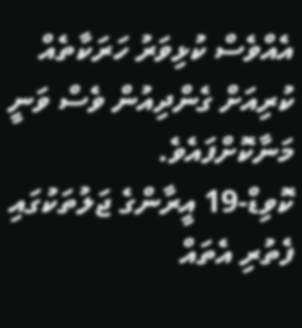އެއްވެސް ކުޅިވަރު ހަރަކާތެއް ކުރިއަށް ގެންދިއުން ވެސް ވަނީ މަނާކޮށްފައެވެ.
ކޮވިޑް-19 އީރާންގެ ޖަލުތަކުގައި ފެތުރި އެތައް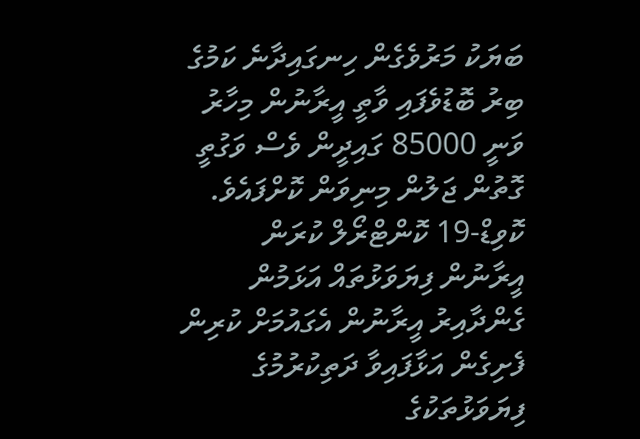ބަޔަކު މަރުވެގެން ހިނގައިދާނެ ކަމުގެ ބިރު ބޮޑުވެފައި ވާތީ އީރާނުން މިހާރު ވަނީ 85000 ގައިދީން ވެސް ވަގުތީ ގޮތުން ޖަލުން މިނިވަން ކޮށްފައެވެ.
ކޮވިޑް-19 ކޮންޓްރޯލް ކުރަން އީރާނުން ފިޔަވަޅުތައް އަޅަމުން ގެންދާއިރު އީރާނުން އެގައުމަށް ކުރިން ފެށިގެން އަޅާފައިވާ ދަތިކުރުމުގެ ފިޔަވަޅުތަކުގެ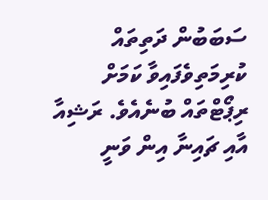ސަބަބުން ދަތިތައް ކުރިމަތިވެފައިވާ ކަމަށް ރިޕޯޓްތައް ބުނެއެވެ. ރަޝިއާ އާއި ޗައިނާ އިން ވަނީ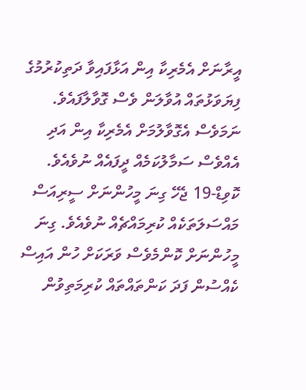އީރާނަށް އެމެރިކާ އިން އަޅާފައިވާ ދަތިކުރުމުގެ ފިޔަވަޅުތައް އުވާލަން ވެސް ގޮވާލާފައެވެ. ނަމަވެސް އެގޮވާލުމަށް އެމެރިކާ އިން އަދި އެއްވެސް ސަމާލުކަމެއް ދީފައެއް ނުވެއެވެ.
ކޮވިޑް-19 ޖެހޭ ގިނަ މީހުންނަށް ސީރިއަސް މައްސަލަތަކެއް ކުރިމައްޗެއް ނުވެއެވެ. ގިނަ މީހުންނަށް ކޮންމެވެސް ވަރަކަށް ހުން އައިސް ކެއްސުން ފަދަ ކަންތައްތައް ކުރިމަތިވުން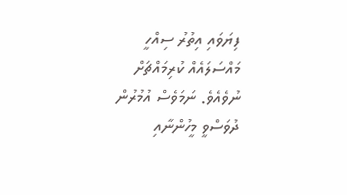ފިޔަވައި އިތުރު ސިއްހީ މައްސަލައެއް ކުރިމައްޗަށް ނުވެއެވެ. ނަމަވެސް އުމުރުން ދުވަސްވީ މީހުންނާއި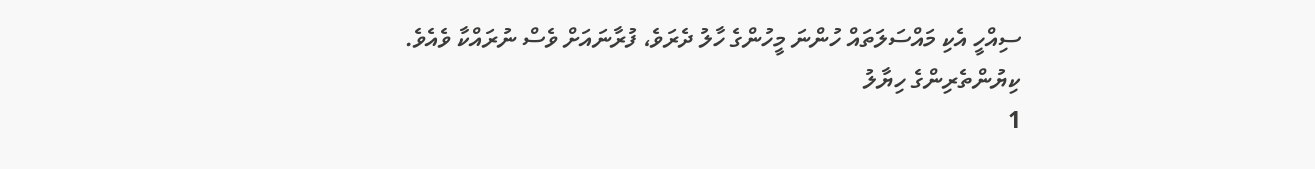ސިއްހީ އެކި މައްސަލަތައް ހުންނަ މީހުންގެ ހާލު ދެރަވެ، ފުރާނައަށް ވެސް ނުރައްކާ ވެއެވެ.
ކިޔުންތެރިންގެ ހިޔާލު
1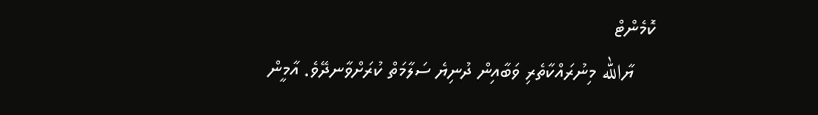ކޮމެންޓް
    ޔާالله މިނުރައްކާތެރި ވަބާއިން ދުނިޔެ ސަލާމަތް ކުރަށްވާނދޭވެ. އާމީން